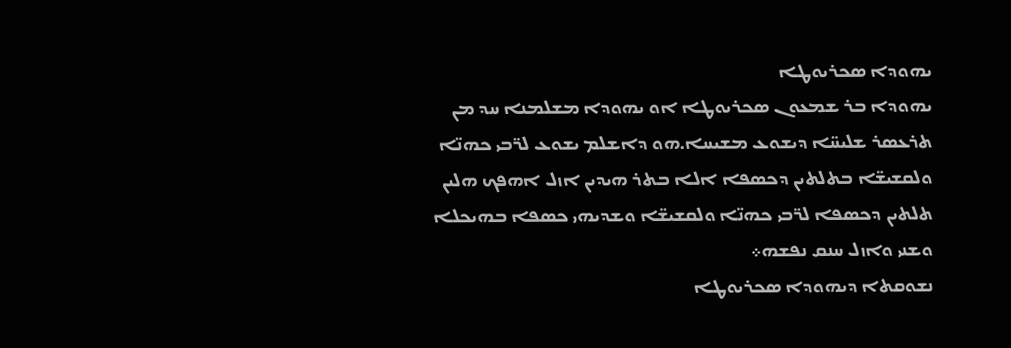ܝܗܘܕܐ ܣܟܪܝܘܛܐ
ܝܗܘܕܐ ܒܪ ܫܡܥܘܢ ܣܟܪܝܘܛܐ ܐܘ ܝܗܘܕܐ ܡܫܠܡܢܐ ܚܕ ܡܢ ܬܪܥܣܪ ܫܠܝܚ̈ܐ ܕܝܫܘܥ ܡܫܝܚܐ.ܗܘ ܕܐܫܠܡ ܝܫܘܥ ܠܪ̈ܒܝ ܟܗܢ̈ܐ ܘܠܩܫܝܫ̈ܐ ܒܬܠܬܝܢ ܕܟܣܦܐ ܐܠܐ ܒܬܪ ܗܝܕܝܢ ܐܙܠ ܐܗܦܟ ܗܠܝܢ ܬܠܬܝܢ ܕܟܣܦܐ ܠܪ̈ܒܝ ܟܗܢ̈ܐ ܘܠܩܫܝܫ̈ܐ ܘܫܕܝܗܝ ܟܣܦܐ ܒܗܝܟܠܐ ܘܫܢܝ ܘܐܙܠ ܚܢܩ ܢܦܫܗ܀
ܢܫܘܩܬܐ ܕܝܗܘܕܐ ܣܟܪܝܘܛܐ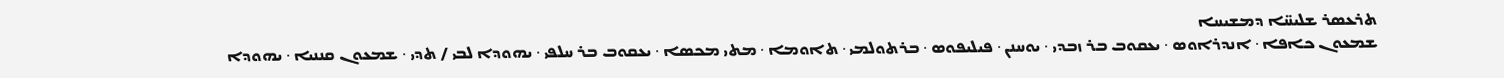ܬܪܥܣܪ ܫܠܝܚ̈ܐ ܕܡܫܝܚܐ
ܫܡܥܘܢ ܟܐܦܐ · ܐܢܕܪܐܘܣ · ܝܥܩܘܒ ܒܪ ܙܒܕܝ · ܝܘܚܢܢ · ܦܝܠܝܦܘܣ · ܒܪܬܘܠܡܝ · ܬܐܘܡܐ · ܡܬܝ ܡܟܣܐ · ܝܥܩܘܒ ܒܪ ܚܠܦܝ · ܝܗܘܕܐ ܠܒܝ / ܬܕܝ · ܫܡܥܘܢ ܩܢܢܝܐ · ܝܗܘܕܐ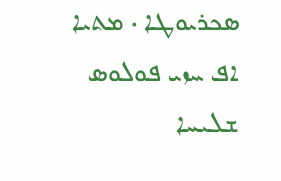ܣܟܪܝܘܛܐ · ܡܬܝܐ
ܐܦ ܚܙܝ ܦܘܠܘܣ ܫܠܝܚܐ